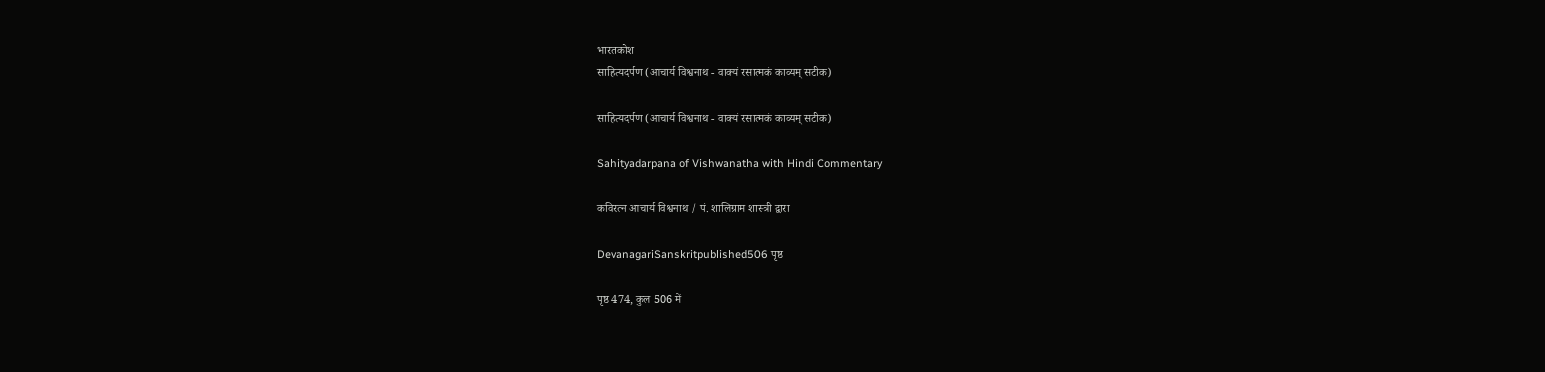भारतकोश
साहित्यदर्पण (आचार्य विश्वनाथ - वाक्यं रसात्मकं काव्यम् सटीक)

साहित्यदर्पण (आचार्य विश्वनाथ - वाक्यं रसात्मकं काव्यम् सटीक)

Sahityadarpana of Vishwanatha with Hindi Commentary

कविरत्न आचार्य विश्वनाथ / पं. शालिग्राम शास्त्री द्वारा

DevanagariSanskritpublished506 पृष्ठ

पृष्ठ 474, कुल 506 में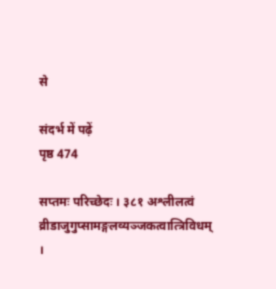से

संदर्भ में पढ़ें
पृष्ठ 474

सप्तमः परिच्छेदः । ३८१ अश्लीलत्वं व्रीडाजुगुप्सामङ्गलव्यञ्जकत्वात्त्रिविधम् ।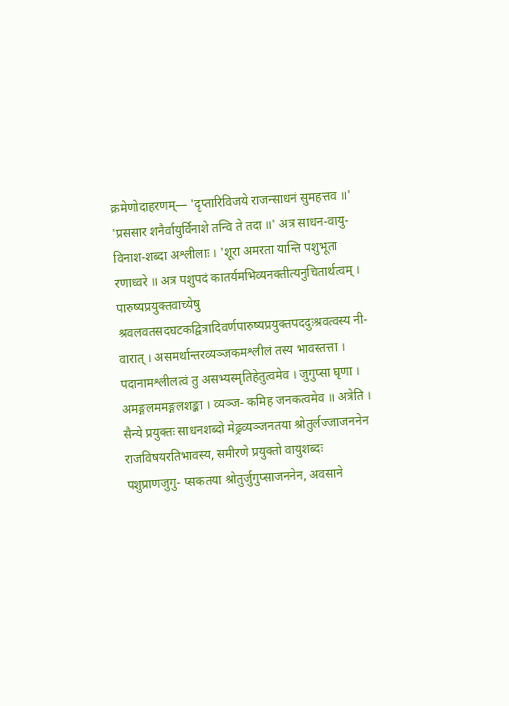क्रमेणोदाहरणम्— 'दृप्तारिविजये राजन्साधनं सुमहत्तव ॥' 'प्रससार शनैर्वायुर्विनाशे तन्वि ते तदा ॥' अत्र साधन-वायु-विनाश-शब्दा अश्लीलाः । 'शूरा अमरता यान्ति पशुभूता रणाध्वरे ॥ अत्र पशुपदं कातर्यमभिव्यनक्तीत्यनुचितार्थत्वम् । पारुष्यप्रयुक्तवाच्येषु श्रवलवतसदघटकद्वित्रादिवर्णपारुष्यप्रयुक्तपददुःश्रवत्वस्य नी- वारात् । असमर्थान्तरव्यञ्जकमश्लीलं तस्य भावस्तत्ता । पदानामश्लीलत्वं तु असभ्यस्मृतिहेतुत्वमेव । जुगुप्सा घृणा । अमङ्गलममङ्गलशङ्का । व्यञ्ज- कमिह जनकत्वमेव ॥ अत्रेति । सैन्ये प्रयुक्तः साधनशब्दो मेढ्रव्यञ्जनतया श्रोतुर्लज्जाजननेन राजविषयरतिभावस्य, समीरणे प्रयुक्तो वायुशब्दः पशुप्राणजुगु- प्सकतया श्रोतुर्जुगुप्साजननेन, अवसाने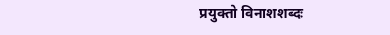प्रयुक्तो विनाशशब्दः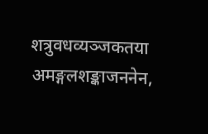शत्रुवधव्यञ्जकतया अमङ्गलशङ्काजननेन,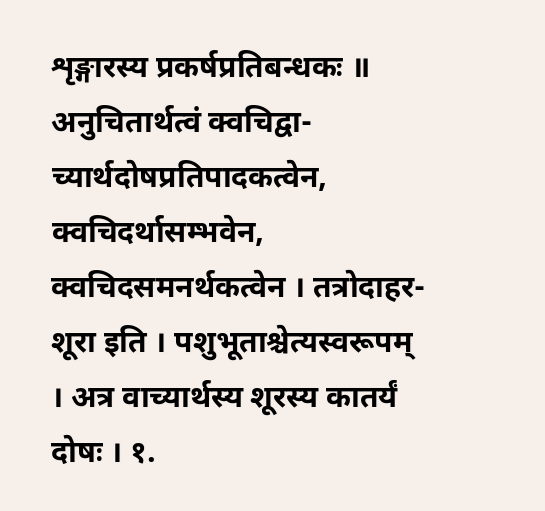शृङ्गारस्य प्रकर्षप्रतिबन्धकः ॥ अनुचितार्थत्वं क्वचिद्वा- च्यार्थदोषप्रतिपादकत्वेन, क्वचिदर्थासम्भवेन, क्वचिदसमनर्थकत्वेन । तत्रोदाहर- शूरा इति । पशुभूताश्चेत्यस्वरूपम् । अत्र वाच्यार्थस्य शूरस्य कातर्यं दोषः । १.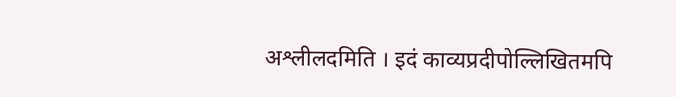अश्लीलदमिति । इदं काव्यप्रदीपोल्लिखितमपि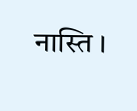नास्ति ।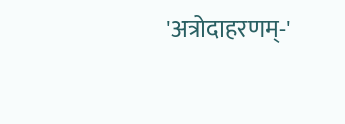'अत्रोदाहरणम्-'